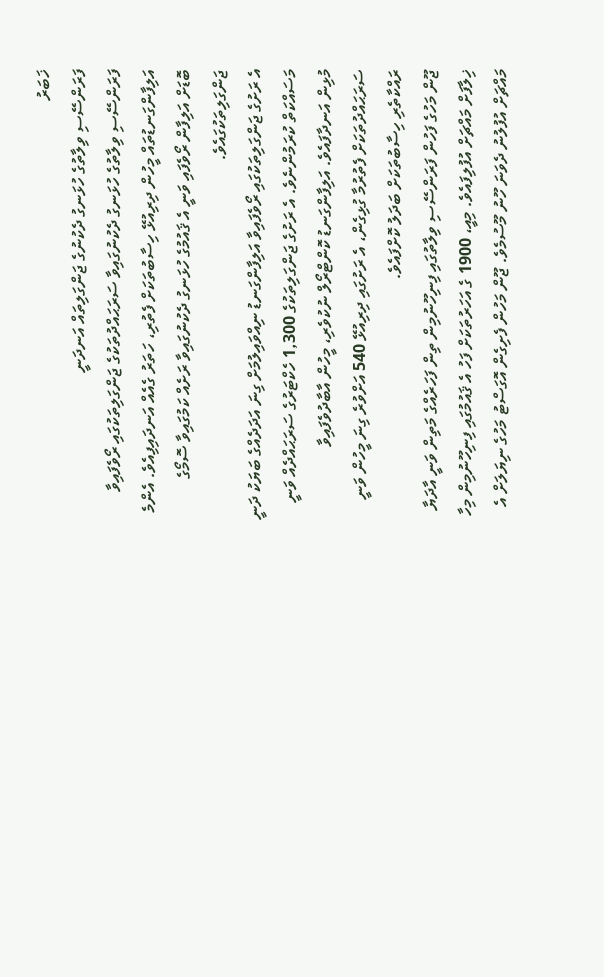ޚަބަރު
ފަރަންސޭސި ވިލާތުގެ ހުޅަނގު ދެކުނުގެ ޖަންގަލިތައް އަނދަނީ
ފަރަންސޭސި ވިލާތުގެ ހުޅަނގު ދެކުނުގައިވާ ސަރަޙައްދުތަކުގެ ޖަންގަލިތަކުގައި ރޯވެފައިވާ އަލިފާންގަނޑުތައް މީހުން ދިރިއުޅޭ ހިސާބުތަކަށް ފެތުރި، ހަތަރު ގެއެއް އަނދައިފިއެވެ. އެންމެ ބޮޑަށް އަލިފާން ރޯވެފައި ވަނީ އެ ޤައުމުގެ ހުޅަނގު ދެކުނުގައިވާ ރަށެއް ކަމުގައިވާ ސޮމޯގެ ޖަންގަލިތަކުގައެވެ.
އެ ރަށުގެ ޖަންގަލިތަކުގައި ރޯވެފައިވާ އަލިފާންގަނޑު ނިއްވައިލުމަށް ގިނަ އަދަދެއްގެ ބަޔަކު ދަނީ މަސައްކަތް ކުރަމުންނެވެ. އެ ރަށުގެ ޖަންގަލިތަކުގެ 1,300 ހެކްޓަރުގެ ސަރަޙައްދެއް ވަނީ މުޅިން އަނދާފައެވެ. އަލިފާންގަނޑު ކޮންޓްރޯލް ނުކުވެރި، މީހުން އާބާދުވެފައިވާ ސަރަޙައްދުތަކަށް ފެތުރުމާ ގުޅިގެން، އެ ރަށުގައި ދިރިއުޅޭ 540 އަށްވުރެ ގިނަ މީހުން ވަނީ ރައްކާތެރި ހިސާބުތަކަށް ބަދަލު ކޮށްފައެވެ.
ޖޫން މަހުގެ ފަހުން ފަރަންސޭސި ވިލާތުގައި ފިނިހޫނުމިން ތިން ފަހަރެއްގެ މަތިން ވަނީ އާދަޔާ ޚިލާފަށް މައްޗަށް އުފުލިފައެވެ. މިއީ، 1900 ގެ އަހަރުތަކަށް ފަހު އެ ޤައުމުގައި ފިނިހޫނުމިން މިހާ މައްޗަށް އުފުލުނު ދެވަނަ ހޫނު މޫސުމެވެ. ޖޫން މަހުން ފެށިގެން އޮގަސްޓު މަހުގެ ނިޔަލަށް އެ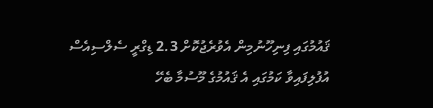ޤައުމުގައި ފިނިހޫނުމިން އެވުރެޖުކޮށް 2.3 ޑިގްރީ ސެލްސިއެސް އުފުލިފައިވާ ކަމުގައި އެ ޤައުމުގެ މޫސުމާ ބެހޭ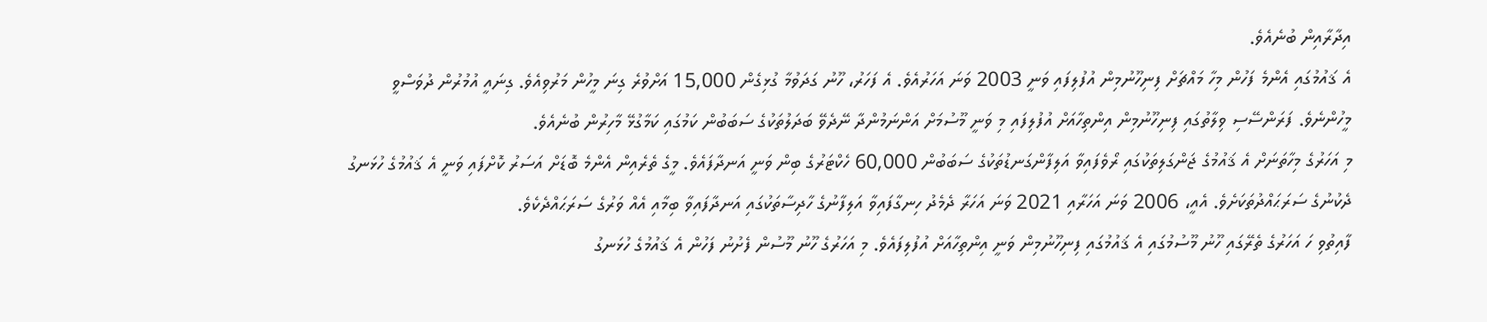އިދާރާއިން ބުނެއެވެ.
އެ ޤައުމުގައި އެންމެ ފަހުން މިހާ މައްޗަށް ފިނިހޫނުމިން އުފުލިފައި ވަނީ 2003 ވަނަ އަހަރުއެވެ. އެ ފަހަރު، ހޫނު ގަދަވުމާ ގުޅިގެން 15,000 އަށްވުރެ ގިނަ މީހުން މަރުވިއެވެ. ގިނައީ އުމުރުން ދުވަސްވީ މީހުންނެވެ. ފަރަންސޭސި ވިލާތުގައި ފިނިހޫނުމިން އިންތިހާއަށް އުފުލިފައި މި ވަނީ މޫސުމަށް އަންނަމުންދާ ނޭދެވޭ ބަދަލުތަކުގެ ސަބަބުން ކަމުގައި ކަމާގުޅޭ މާހިރުން ބުނެއެވެ.
މި އަހަރުގެ މިހާތަނަށް އެ ޤައުމުގެ ޖަންގަލިތަކުގައި ރޯވެފައިވާ އަލިފާންގަނޑުތަކުގެ ސަބަބުން 60,000 ހެކްޓަރުގެ ބިން ވަނީ އަނދާފައެވެ. މީގެ ތެރެއިން އެންމެ ބޮޑަށް އަސަރު ކޮށްފައި ވަނީ އެ ޤައުމުގެ ހުޅަނގު ދެކުނުގެ ސަރަޙައްދުތަކަށެވެ. އެއީ، 2006 ވަނަ އަހަރާއި 2021 ވަނަ އަހަރާ ދެމެދު ހިނގާފައިވާ އަލިފާނުގެ ހާދިސާތަކުގައި އަނދާފައިވާ ބިމާއި އެއް ވަރުގެ ސަރަޙައްދެކެވެ.
ފާއިތުވި ހަ އަހަރުގެ ތެރޭގައި ހޫނު މޫސުމުގައި އެ ޤައުމުގައި ފިނިހޫނުމިން ވަނީ އިންތިހާއަށް އުފުލިފައެވެ. މި އަހަރުގެ ހޫނު މޫސުން ފެށުނު ފަހުން އެ ޤައުމުގެ ހުޅަނގު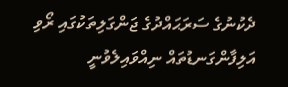ދެކުނުގެ ސަރަޙައްދުގެ ޖަންގަލިތަކުގައި ރޯވި އަލިފާންގަނޑުތައް ނިއްވައިލެވުނީ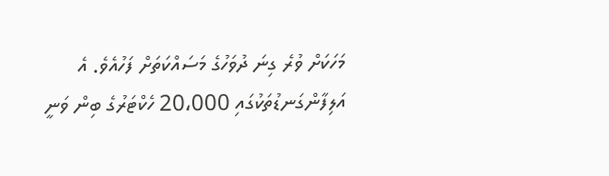މަހަކަށް ވުރެ ގިނަ ދުވަހުގެ މަސައްކަތަށް ފަހުއެވެ. އެ އަލިފާންގަނޑުތަކުގައި 20،000 ހެކްޓަރުގެ ބިން ވަނީ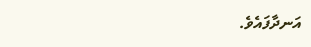އަނދާފައެވެ.